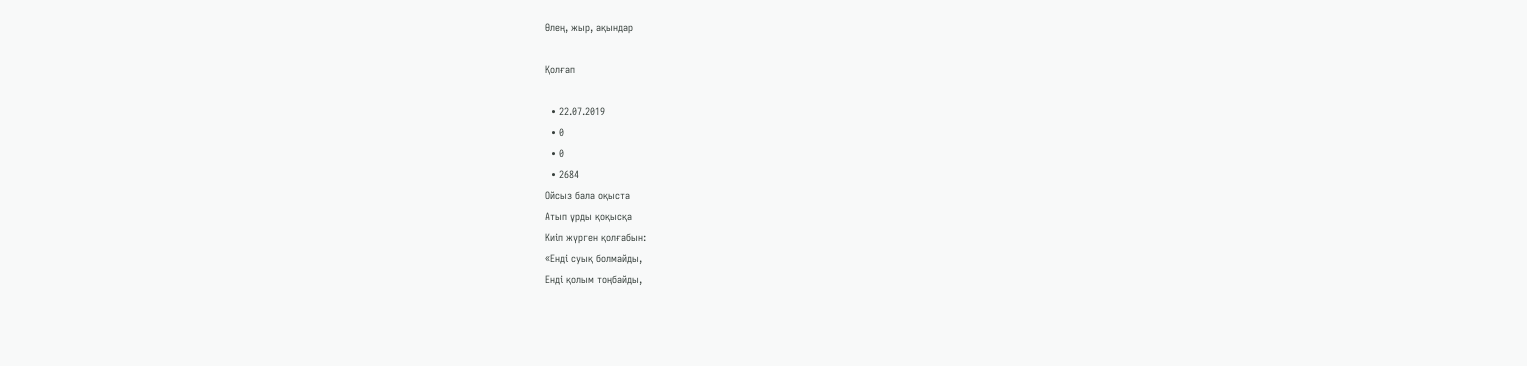Өлең, жыр, ақындар

Қолғап

  • 22.07.2019
  • 0
  • 0
  • 2684
Ойсыз бала оқыста
Атып ұрды қоқысқа
Киіп жүрген қолғабын:
«Енді суық болмайды,
Енді қолым тоңбайды,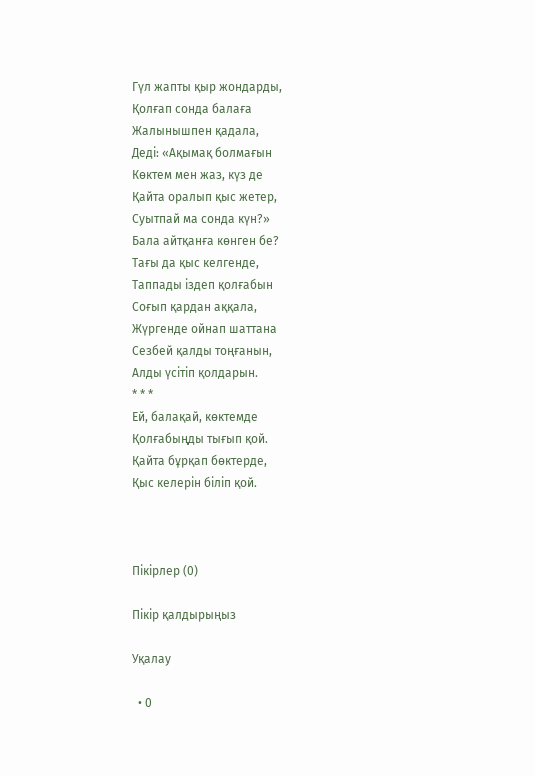Гүл жапты қыр жондарды,
Қолғап сонда балаға
Жалынышпен қадала,
Деді: «Ақымақ болмағын
Көктем мен жаз, күз де
Қайта оралып қыс жетер,
Суытпай ма сонда күн?»
Бала айтқанға көнген бе?
Тағы да қыс келгенде,
Таппады іздеп қолғабын
Соғып қардан аққала,
Жүргенде ойнап шаттана
Сезбей қалды тоңғанын,
Алды үсітіп қолдарын.
* * *
Ей, балақай, көктемде
Қолғабыңды тығып қой.
Қайта бұрқап бөктерде,
Қыс келерін біліп қой.



Пікірлер (0)

Пікір қалдырыңыз

Уқалау

  • 0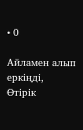• 0

Айламен алып еркіңді,
Өтірік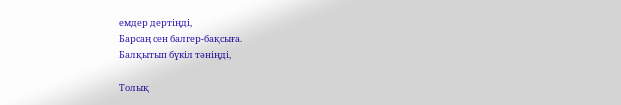емдер дертіңді,
Барсаң сен балгер-бақсыға.
Балқытып бүкіл тәніңді,

Толық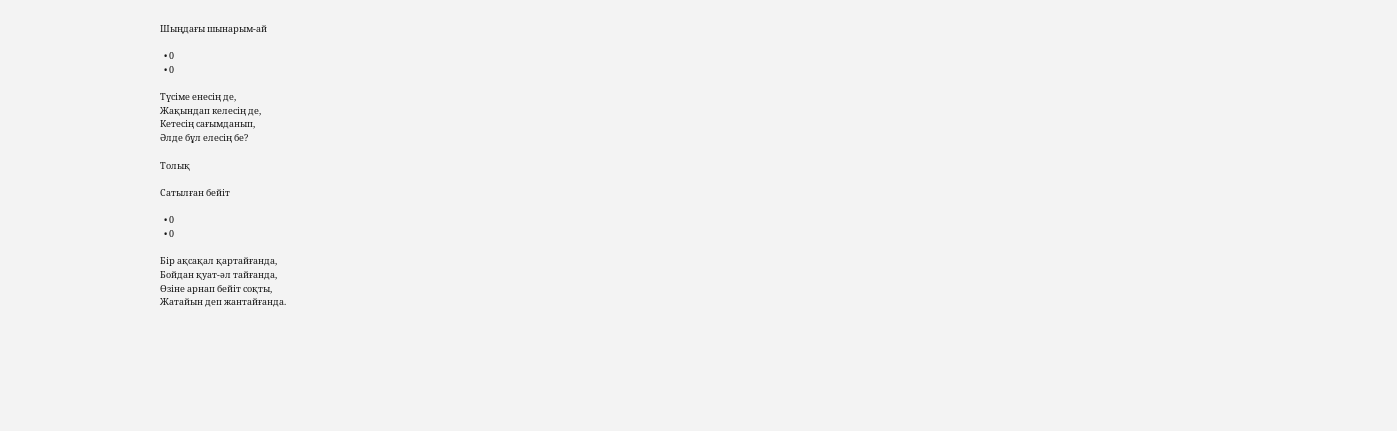Шыңдағы шынарым-ай

  • 0
  • 0

Түсіме енесің де,
Жақындап келесің де,
Кетесің сағымданып,
Әлде бұл елесің бе?

Толық

Сатылған бейіт

  • 0
  • 0

Бір ақсақал қартайғанда,
Бойдан қуат-әл тайғанда,
Өзіне арнап бейіт соқты,
Жатайын деп жантайғанда.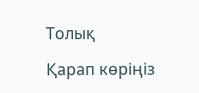Толық

Қарап көріңіз